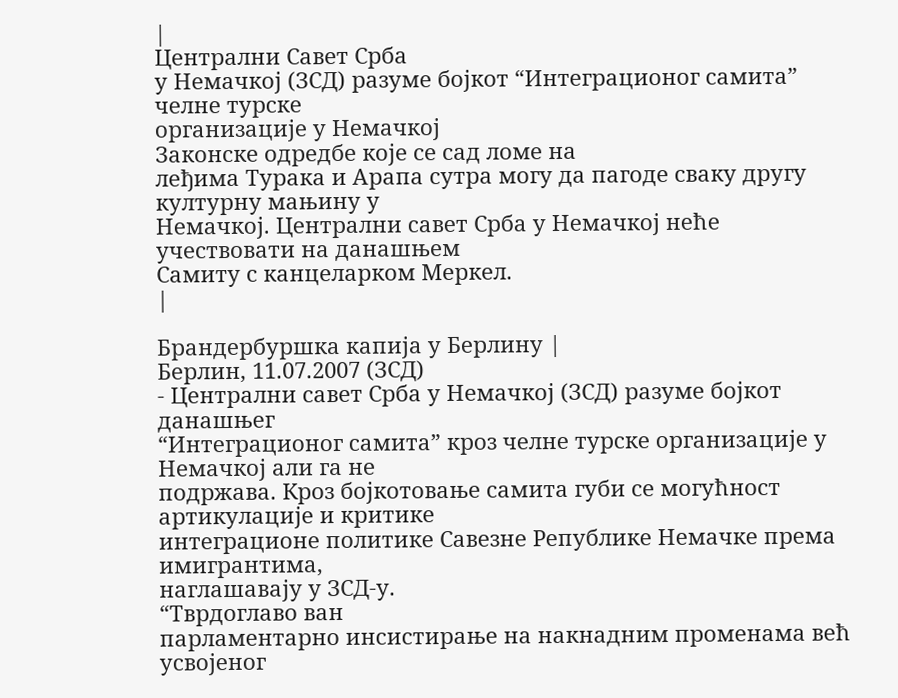|
Централни Савет Срба
у Немачкој (ЗСД) разуме бојкот “Интеграционог самита” челне турске
организације у Немачкој
Законске одредбе које се сад ломе на
леђима Турака и Арапа сутра могу да пагоде сваку другу културну мањину у
Немачкој. Централни савет Срба у Немачкој неће учествовати на данашњем
Самиту с канцеларком Меркел.
|

Брандербуршка капија у Берлину |
Берлин, 11.07.2007 (ЗСД)
- Централни савет Срба у Немачкој (ЗСД) разуме бојкот данашњег
“Интеграционог самита” кроз челне турске организације у Немачкој али га не
подржава. Кроз бојкотовање самита губи се могућност артикулације и критике
интеграционе политике Савезне Републике Немачке према имигрантима,
наглашавају у ЗСД-у.
“Тврдоглаво ван
парламентарно инсистирање на накнадним променама већ усвојеног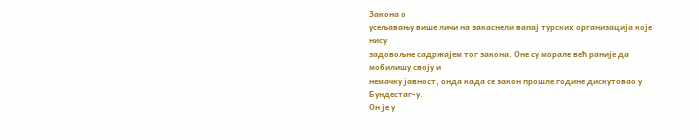Закона о
усељавању више личи на закаснели вапај турских организација које нису
задовољне садржајем тог закона. Оне су морале већ раније да мобилишу своју и
немачку јавност, онда када се закон прошле године дискутовао у Бундестаг-у.
Он је у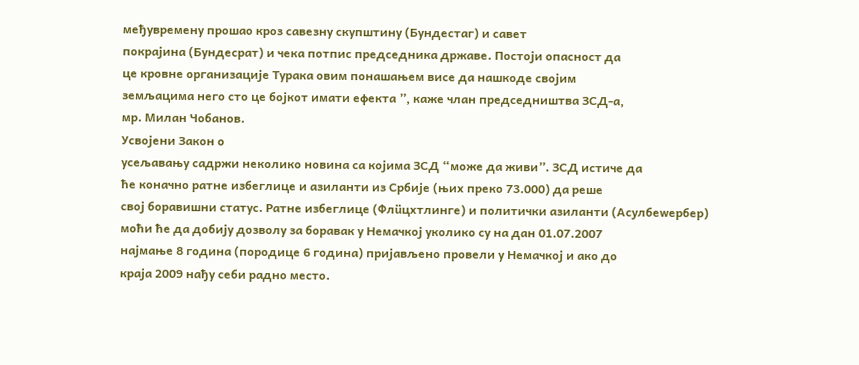међувремену прошао кроз савезну скупштину (Бундестаг) и савет
покрајина (Бундесрат) и чека потпис председника државе. Постоји опасност да
це кровне организације Турака овим понашањем висе да нашкоде својим
земљацима него сто це бојкот имати ефекта ”, каже члан председништва ЗСД-а,
мр. Милан Чобанов.
Усвојени Закон о
усељавању садржи неколико новина са којима ЗСД “може да живи”. ЗСД истиче да
ће коначно ратне избеглице и азиланти из Србије (њих преко 73.000) да реше
свој боравишни статус. Ратне избеглице (Флüцхтлинге) и политички азиланти (Асyлбеwербер)
моћи ће да добију дозволу за боравак у Немачкој уколико су на дан 01.07.2007
најмање 8 година (породице 6 година) пријављено провели у Немачкој и ако до
краја 2009 нађу себи радно место.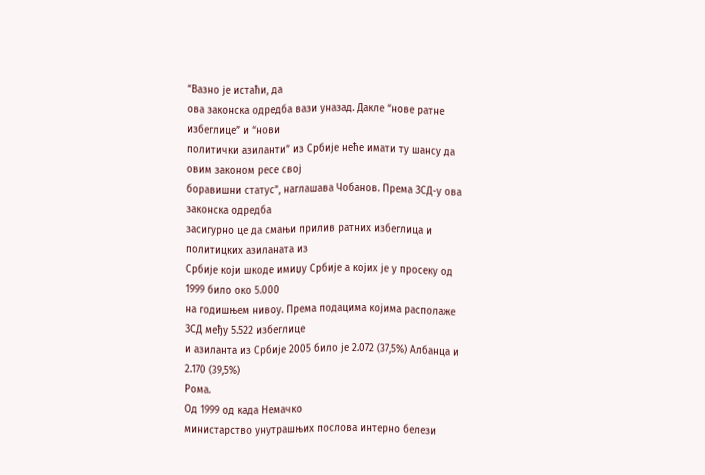“Вазно је истаћи, да
ова законска одредба вази уназад. Дакле “нове ратне избеглице” и “нови
политички азиланти” из Србије неће имати ту шансу да овим законом ресе свој
боравишни статус”, наглашава Чобанов. Према ЗСД-у ова законска одредба
засигурно це да смањи прилив ратних избеглица и политицких азиланата из
Србије који шкоде имиџу Србије а којих је у просеку од 1999 било око 5.000
на годишњем нивоу. Према подацима којима располаже ЗСД међу 5.522 избеглице
и азиланта из Србије 2005 било је 2.072 (37,5%) Албанца и 2.170 (39,5%)
Рома.
Од 1999 од када Немачко
министарство унутрашњих послова интерно белези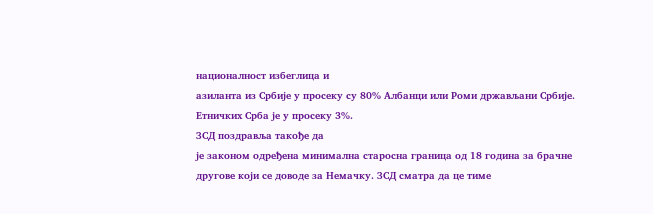националност избеглица и
азиланта из Србије у просеку су 80% Албанци или Роми држављани Србије.
Етничких Срба је у просеку 3%.
ЗСД поздравља такође да
је законом одређена минимална старосна граница од 18 година за брачне
другове који се доводе за Немачку. ЗСД сматра да це тиме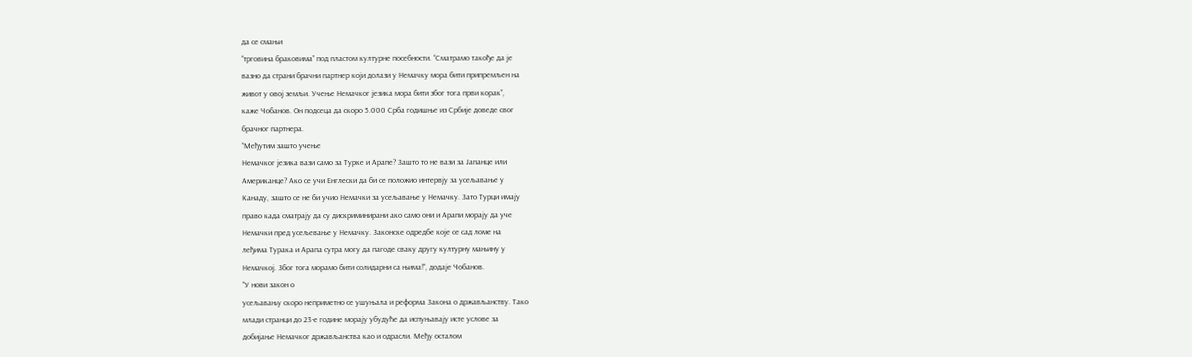да се смањи
“трговина браковима” под пластом културне посебности. “Сматрамо такође да је
вазно да страни брачни партнер који долази у Немачку мора бити припремљен на
живот у овој земљи. Учење Немачког језика мора бити због тога први корак”,
каже Чобанов. Он подсеца да скоро 5.000 Срба годишње из Србије доведе свог
брачног партнера.
“Међутим зашто учење
Немачког језика вази само за Турке и Арапе? Зашто то не вази за Јапанце или
Американце? Ако се учи Енглески да би се положио интервју за усељавање у
Канаду, зашто се не би учио Немачки за усељавање у Немачку. Зато Турци имају
право када сматрају да су дискриминирани ако само они и Арапи морају да уче
Немачки пред усељевање у Немачку. Законске одредбе које се сад ломе на
леђима Турака и Арапа сутра могу да пагоде сваку другу културну мањину у
Немачкој. Због тога морамо бити солидарни са њима!”, додаје Чобанов.
“У нови закон о
усељавању скоро неприметно се ушуњала и реформа Закона о држављанству. Тако
млади странци до 23-е године морају убудуће да испуњавају исте услове за
добијање Немачког држављанства као и одрасли. Међу осталом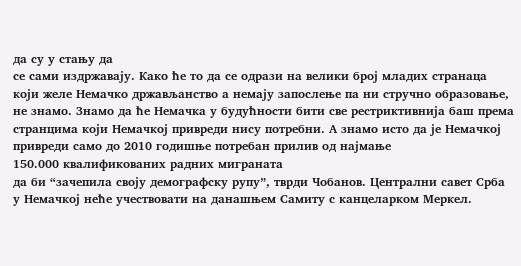да су у стању да
се сами издржавају. Како ће то да се одрази на велики број младих странаца
који желе Немачко држављанство а немају запослење па ни стручно образовање,
не знамо. Знамо да ће Немачка у будућности бити све рестриктивнија баш према
странцима који Немачкој привреди нису потребни. А знамо исто да је Немачкој
привреди само до 2010 годишње потребан прилив од најмање
150.000 квалификованих радних миграната
да би “зачепила своју демографску рупу”, тврди Чобанов. Централни савет Срба
у Немачкој неће учествовати на данашњем Самиту с канцеларком Меркел.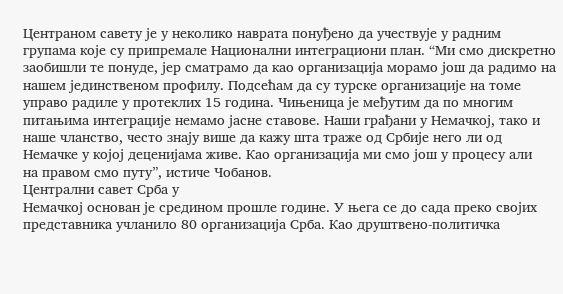Центраном савету је у неколико наврата понуђено да учествује у радним
групама које су припремале Национални интеграциони план. “Ми смо дискретно
заобишли те понуде, јер сматрамо да као организација морамо још да радимо на
нашем јединственом профилу. Подсећам да су турске организације на томе
управо радиле у протеклих 15 година. Чињеница је међутим да по многим
питањима интеграције немамо јасне ставове. Наши грађани у Немачкој, тако и
наше чланство, често знају више да кажу шта траже од Србије него ли од
Немачке у којој деценијама живе. Као организација ми смо још у процесу али
на правом смо путу”, истиче Чобанов.
Централни савет Срба у
Немачкој основан је средином прошле године. У њега се до сада преко својих
представника учланило 80 организација Срба. Као друштвено-политичка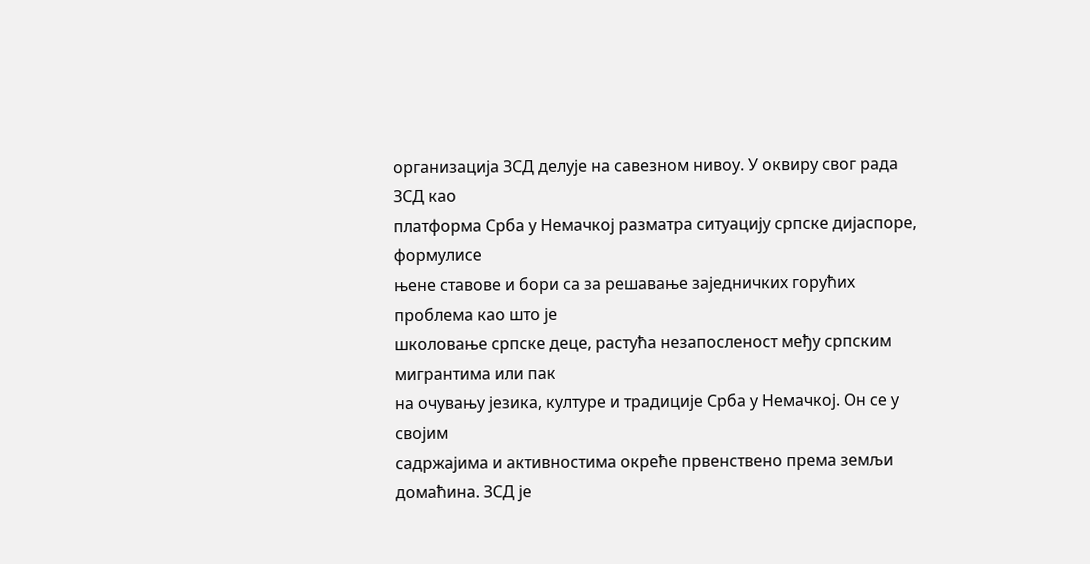организација ЗСД делује на савезном нивоу. У оквиру свог рада ЗСД као
платформа Срба у Немачкој разматра ситуацију српске дијаспоре, формулисе
њене ставове и бори са за решавање заједничких горућих проблема као што је
школовање српске деце, растућа незапосленост међу српским мигрантима или пак
на очувању језика, културе и традиције Срба у Немачкој. Он се у својим
садржајима и активностима окреће првенствено према земљи домаћина. ЗСД је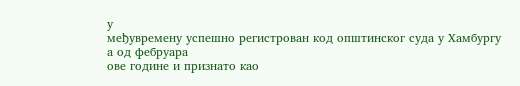у
међувремену успешно регистрован код општинског суда у Хамбургу а од фебруара
ове године и признато као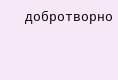добротворно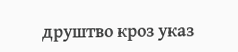друштво кроз указ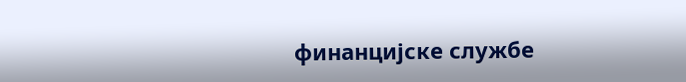финанцијске службе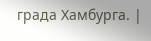града Хамбурга. |